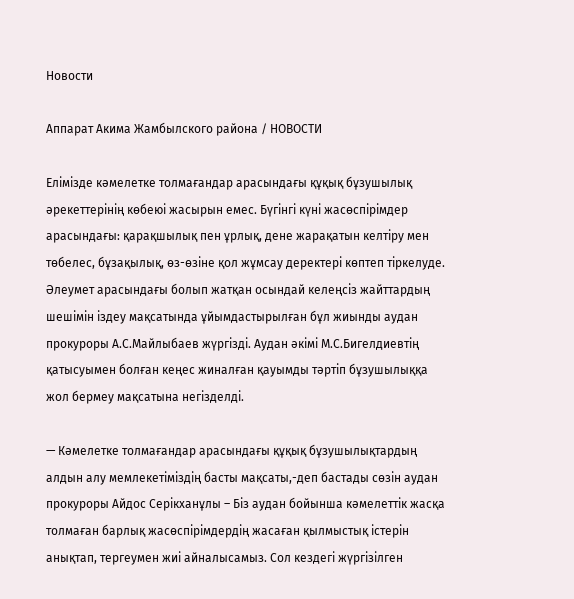Новости

Аппарат Акима Жамбылского района / НОВОСТИ

Елімізде кәмелетке толмағандар арасындағы құқық бұзушылық әрекеттерінің көбеюі жасырын емес. Бүгінгі күні жасөспірімдер арасындағы: қарақшылық пен ұрлық, дене жарақатын келтіру мен төбелес, бұзақылық, өз-өзіне қол жұмсау деректері көптеп тіркелуде. Әлеумет арасындағы болып жатқан осындай келеңсіз жайттардың шешімін іздеу мақсатында ұйымдастырылған бұл жиынды аудан прокуроры А.С.Майлыбаев жүргізді. Аудан әкімі М.С.Бигелдиевтің қатысуымен болған кеңес жиналған қауымды тәртіп бұзушылыққа жол бермеу мақсатына негізделді.

— Кәмелетке толмағандар арасындағы құқық бұзушылықтардың алдын алу мемлекетіміздің басты мақсаты,-деп бастады сөзін аудан прокуроры Айдос Серікханұлы – Біз аудан бойынша кәмелеттік жасқа толмаған барлық жасөспірімдердің жасаған қылмыстық істерін анықтап, тергеумен жиі айналысамыз. Сол кездегі жүргізілген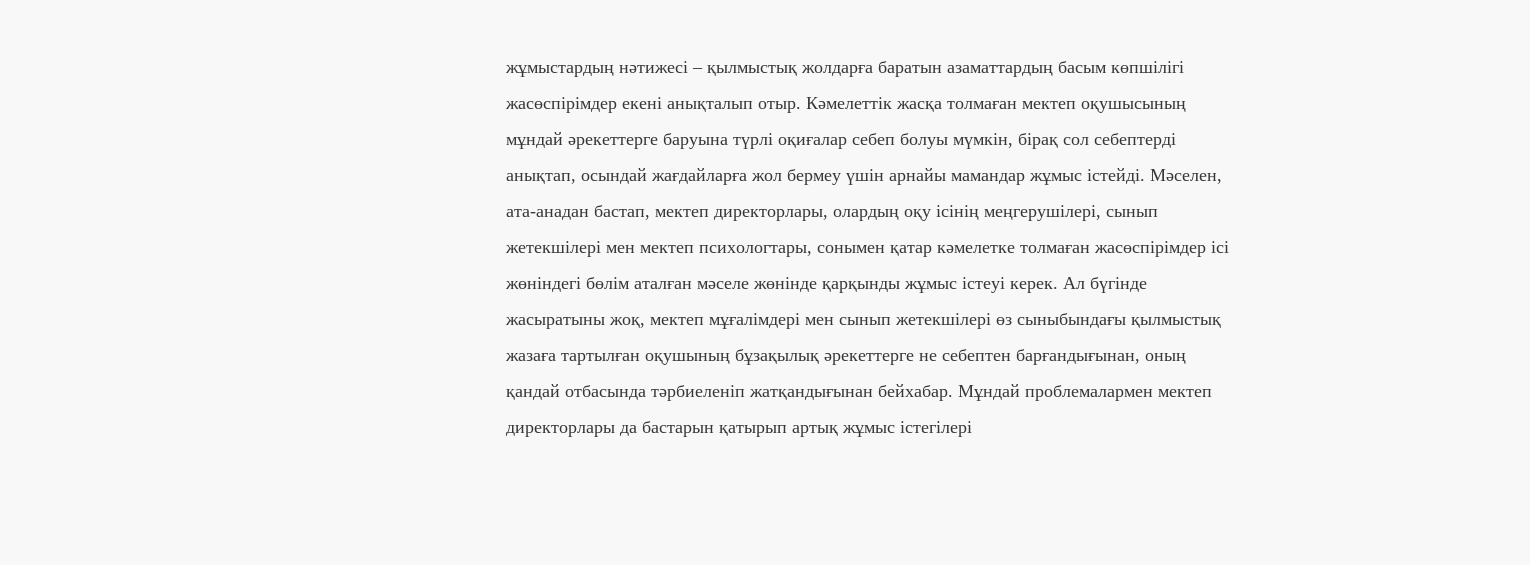жұмыстардың нәтижесі – қылмыстық жолдарға баратын азаматтардың басым көпшілігі жасөспірімдер екені анықталып отыр. Кәмелеттік жасқа толмаған мектеп оқушысының мұндай әрекеттерге баруына түрлі оқиғалар себеп болуы мүмкін, бірақ сол себептерді анықтап, осындай жағдайларға жол бермеу үшін арнайы мамандар жұмыс істейді. Мәселен, ата-анадан бастап, мектеп директорлары, олардың оқу ісінің меңгерушілері, сынып жетекшілері мен мектеп психологтары, сонымен қатар кәмелетке толмаған жасөспірімдер ісі жөніндегі бөлім аталған мәселе жөнінде қарқынды жұмыс істеуі керек. Ал бүгінде жасыратыны жоқ, мектеп мұғалімдері мен сынып жетекшілері өз сыныбындағы қылмыстық жазаға тартылған оқушының бұзақылық әрекеттерге не себептен барғандығынан, оның қандай отбасында тәрбиеленіп жатқандығынан бейхабар. Мұндай проблемалармен мектеп директорлары да бастарын қатырып артық жұмыс істегілері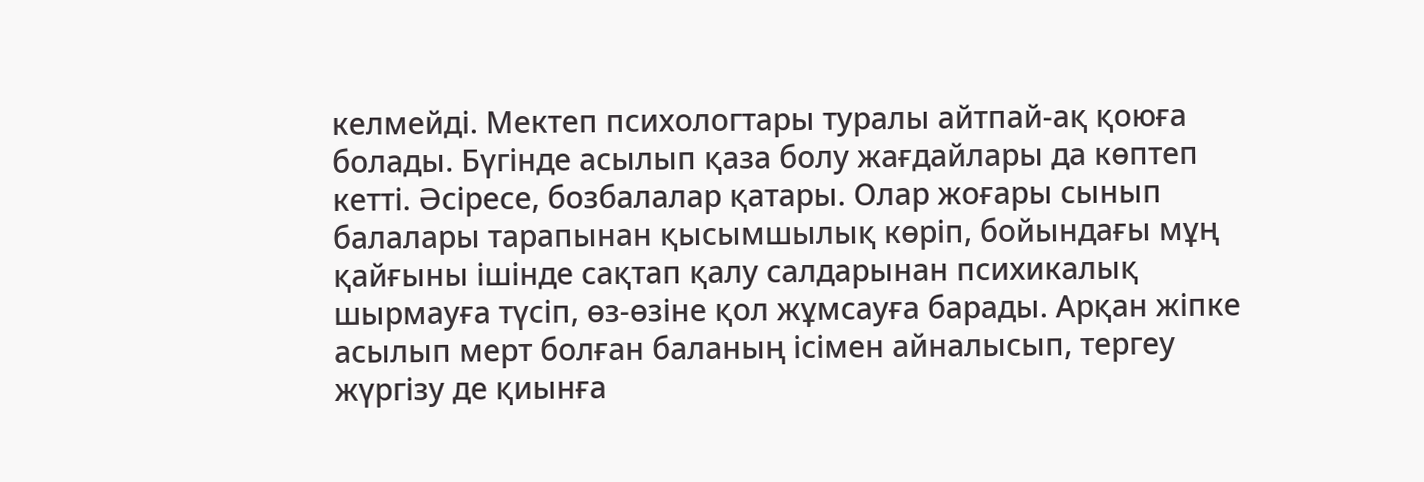келмейді. Мектеп психологтары туралы айтпай-ақ қоюға болады. Бүгінде асылып қаза болу жағдайлары да көптеп кетті. Әсіресе, бозбалалар қатары. Олар жоғары сынып балалары тарапынан қысымшылық көріп, бойындағы мұң қайғыны ішінде сақтап қалу салдарынан психикалық шырмауға түсіп, өз-өзіне қол жұмсауға барады. Арқан жіпке асылып мерт болған баланың ісімен айналысып, тергеу жүргізу де қиынға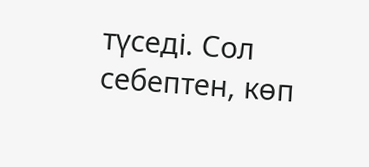түседі. Сол себептен, көп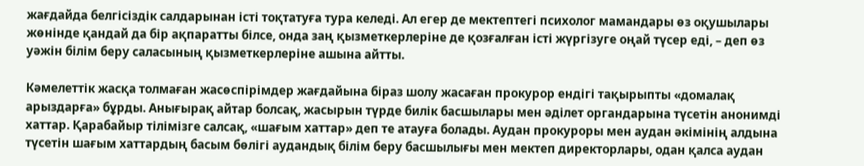жағдайда белгісіздік салдарынан істі тоқтатуға тура келеді. Ал егер де мектептегі психолог мамандары өз оқушылары жөнінде қандай да бір ақпаратты білсе, онда заң қызметкерлеріне де қозғалған істі жүргізуге оңай түсер еді, – деп өз уәжін білім беру саласының қызметкерлеріне ашына айтты.

Кәмелеттік жасқа толмаған жасөспірімдер жағдайына біраз шолу жасаған прокурор ендігі тақырыпты «домалақ арыздарға» бұрды. Анығырақ айтар болсақ, жасырын түрде билік басшылары мен әділет органдарына түсетін анонимді хаттар. Қарабайыр тілімізге салсақ, «шағым хаттар» деп те атауға болады. Аудан прокуроры мен аудан әкімінің алдына түсетін шағым хаттардың басым бөлігі аудандық білім беру басшылығы мен мектеп директорлары, одан қалса аудан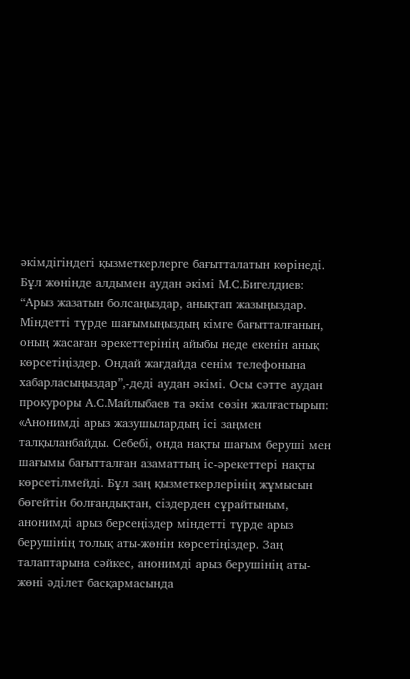әкімдігіндегі қызметкерлерге бағытталатын көрінеді. Бұл жөнінде алдымен аудан әкімі М.С.Бигелдиев:
“Арыз жазатын болсаңыздар, анықтап жазыңыздар. Міндетті түрде шағымыңыздың кімге бағытталғанын, оның жасаған әрекеттерінің айыбы неде екенін анық көрсетіңіздер. Ондай жағдайда сенім телефонына хабарласыңыздар”,-деді аудан әкімі. Осы сәтте аудан прокуроры А.С.Майлыбаев та әкім сөзін жалғастырып: «Анонимді арыз жазушылардың ісі заңмен талқыланбайды. Себебі, онда нақты шағым беруші мен шағымы бағытталған азаматтың іс-әрекеттері нақты көрсетілмейді. Бұл заң қызметкерлерінің жұмысын бөгейтін болғандықтан, сіздерден сұрайтыным, анонимді арыз берсеңіздер міндетті түрде арыз берушінің толық аты-жөнін көрсетіңіздер. Заң талаптарына сәйкес, анонимді арыз берушінің аты-жөні әділет басқармасында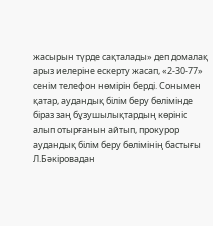жасырын түрде сақталады» деп домалақ арыз иелеріне ескерту жасап, «2-30-77» сенім телефон нөмірін берді. Сонымен қатар, аудандық білім беру бөлімінде біраз заң бұзушылықтардың көрініс алып отырғанын айтып, прокурор аудандық білім беру бөлімінің бастығы Л.Бәкіровадан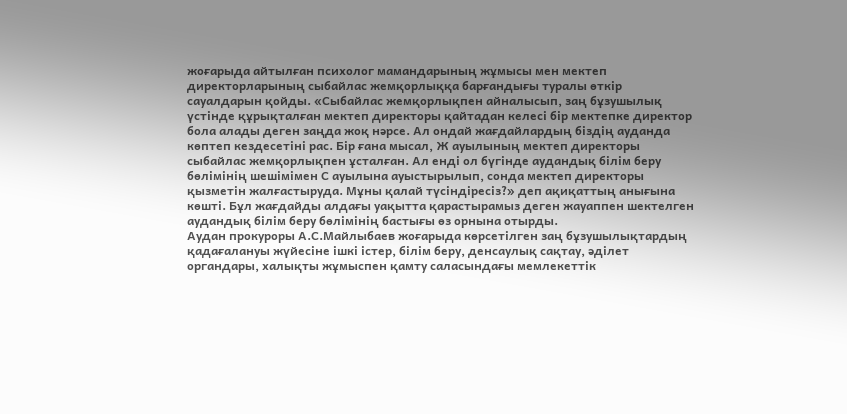жоғарыда айтылған психолог мамандарының жұмысы мен мектеп директорларының сыбайлас жемқорлыққа барғандығы туралы өткір сауалдарын қойды. «Сыбайлас жемқорлықпен айналысып, заң бұзушылық үстінде құрықталған мектеп директоры қайтадан келесі бір мектепке директор бола алады деген заңда жоқ нәрсе. Ал ондай жағдайлардың біздің ауданда көптеп кездесетіні рас. Бір ғана мысал, Ж ауылының мектеп директоры сыбайлас жемқорлықпен ұсталған. Ал енді ол бүгінде аудандық білім беру бөлімінің шешімімен С ауылына ауыстырылып, сонда мектеп директоры қызметін жалғастыруда. Мұны қалай түсіндіресіз?» деп ақиқаттың анығына көшті. Бұл жағдайды алдағы уақытта қарастырамыз деген жауаппен шектелген аудандық білім беру бөлімінің бастығы өз орнына отырды.
Аудан прокуроры А.С.Майлыбаев жоғарыда көрсетілген заң бұзушылықтардың қадағалануы жүйесіне ішкі істер, білім беру, денсаулық сақтау, әділет органдары, халықты жұмыспен қамту саласындағы мемлекеттік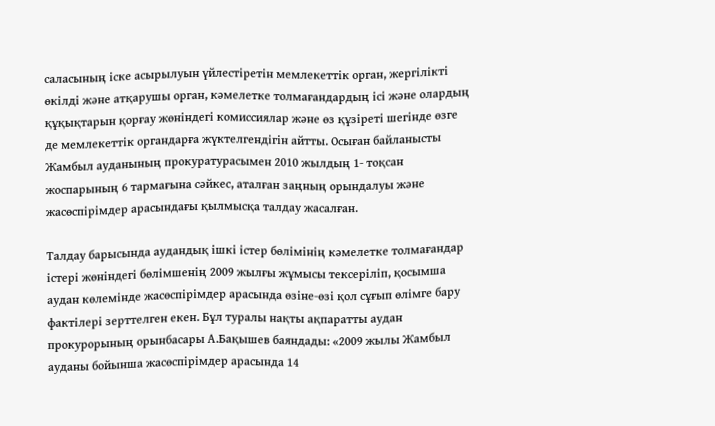саласының іске асырылуын үйлестіретін мемлекеттік орган, жергілікті өкілді және атқарушы орган, кәмелетке толмағандардың ісі және олардың құқықтарын қорғау жөніндегі комиссиялар және өз құзіреті шегінде өзге де мемлекеттік органдарға жүктелгендігін айтты. Осыған байланысты Жамбыл ауданының прокуратурасымен 2010 жылдың 1- тоқсан жоспарының 6 тармағына сәйкес, аталған заңның орындалуы және жасөспірімдер арасындағы қылмысқа талдау жасалған.

Талдау барысында аудандық ішкі істер бөлімінің кәмелетке толмағандар істері жөніндегі бөлімшенің 2009 жылғы жұмысы тексеріліп, қосымша аудан көлемінде жасөспірімдер арасында өзіне-өзі қол сұғып өлімге бару фактілері зерттелген екен. Бұл туралы нақты ақпаратты аудан прокурорының орынбасары А.Бақышев баяндады: «2009 жылы Жамбыл ауданы бойынша жасөспірімдер арасында 14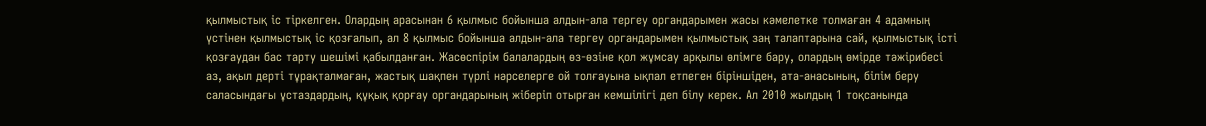қылмыстық іс тіркелген. Олардың арасынан 6 қылмыс бойынша алдын-ала тергеу органдарымен жасы кәмелетке толмаған 4 адамның үстінен қылмыстық іс қозғалып, ал 8 қылмыс бойынша алдын-ала тергеу органдарымен қылмыстық заң талаптарына сай, қылмыстық істі қозғаудан бас тарту шешімі қабылданған. Жасөспірім балалардың өз-өзіне қол жұмсау арқылы өлімге бару, олардың өмірде тәжірибесі аз, ақыл дерті тұрақталмаған, жастық шақпен түрлі нәрселерге ой толғауына ықпал етпеген біріншіден, ата-анасының, білім беру саласындағы ұстаздардың, құқық қорғау органдарының жіберіп отырған кемшілігі деп білу керек. Ал 2010 жылдың 1 тоқсанында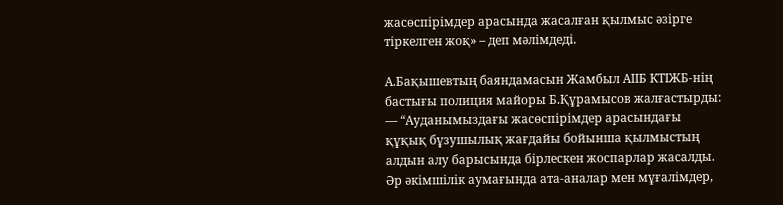жасөспірімдер арасында жасалған қылмыс әзірге тіркелген жоқ» – деп мәлімдеді.

А.Бақышевтың баяндамасын Жамбыл АІІБ КТІЖБ-нің бастығы полиция майоры Б.Құрамысов жалғастырды: — “Ауданымыздағы жасөспірімдер арасындағы құқық бұзушылық жағдайы бойынша қылмыстың алдын алу барысында бірлескен жоспарлар жасалды. Әр әкімшілік аумағында ата-аналар мен мұғалімдер,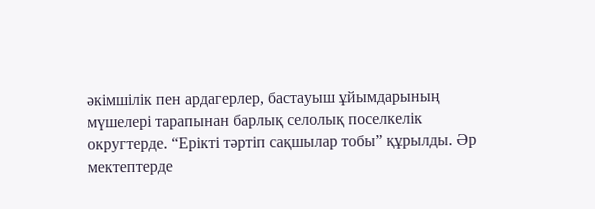әкімшілік пен ардагерлер, бастауыш ұйымдарының мүшелері тарапынан барлық селолық поселкелік округтерде. “Ерікті тәртіп сақшылар тобы” құрылды. Әр мектептерде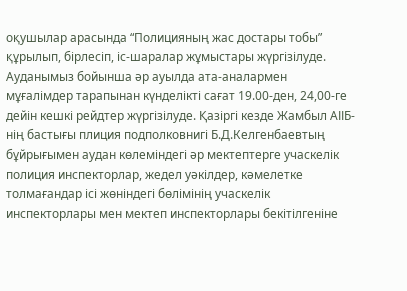оқушылар арасында “Полицияның жас достары тобы” құрылып, бірлесіп, іс-шаралар жұмыстары жүргізілуде. Ауданымыз бойынша әр ауылда ата-аналармен мұғалімдер тарапынан күнделікті сағат 19.00-ден, 24,00-ге дейін кешкі рейдтер жүргізілуде. Қазіргі кезде Жамбыл АІІБ-нің бастығы плиция подполковнигі Б.Д.Келгенбаевтың бұйрығымен аудан көлеміндегі әр мектептерге учаскелік полиция инспекторлар, жедел уәкілдер, кәмелетке толмағандар ісі жөніндегі бөлімінің учаскелік инспекторлары мен мектеп инспекторлары бекітілгеніне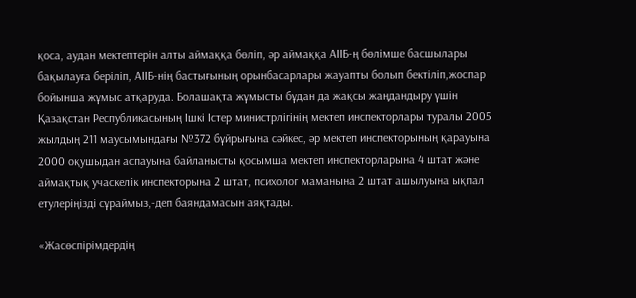қоса, аудан мектептерін алты аймаққа бөліп, әр аймаққа АІІБ-ң бөлімше басшылары бақылауға беріліп, АІІБ-нің бастығының орынбасарлары жауапты болып бектіліп,жоспар бойынша жұмыс атқаруда. Болашақта жұмысты бұдан да жақсы жаңдандыру үшін Қазақстан Республикасының Ішкі Істер министрлігінің мектеп инспекторлары туралы 2005 жылдың 211 маусымындағы №372 бұйрығына сәйкес, әр мектеп инспекторының қарауына 2000 оқушыдан аспауына байланысты қосымша мектеп инспекторларына 4 штат және аймақтық учаскелік инспекторына 2 штат, психолог маманына 2 штат ашылуына ықпал етулеріңізді сұраймыз,-деп баяндамасын аяқтады.

«Жасөспірімдердің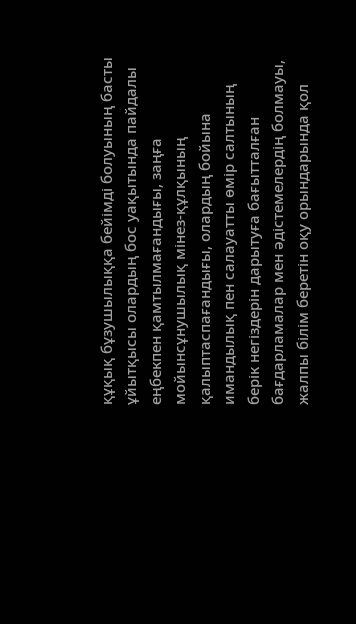құқық бұзушылыққа бейімді болуының басты ұйытқысы олардың бос уақытында пайдалы еңбекпен қамтылмағандығы, заңға мойынсұнушылық мінез-құлқының қалыптаспағандығы, олардың бойына имандылық пен салауатты өмір салтының берік негіздерін дарытуға бағытталған бағдарламалар мен әдістемелердің болмауы, жалпы білім беретін оқу орындарында қол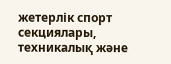жетерлік спорт секциялары, техникалық және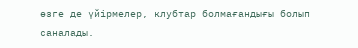өзге де үйірмелер, клубтар болмағандығы болып саналады.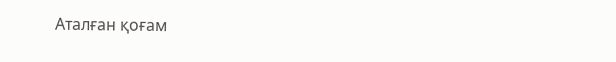Аталған қоғам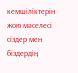кемшіліктерін жою мәселесі сіздер мен біздердің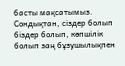басты мақсатымыз. Сондықтан, сіздер болып біздер болып, көпшілік болып заң бұзушылықпен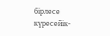бірлесе күресейік-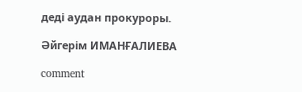деді аудан прокуроры.

Әйгерім ИМАНҒАЛИЕВА

comment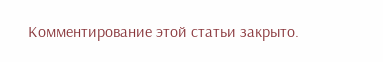Комментирование этой статьи закрыто.